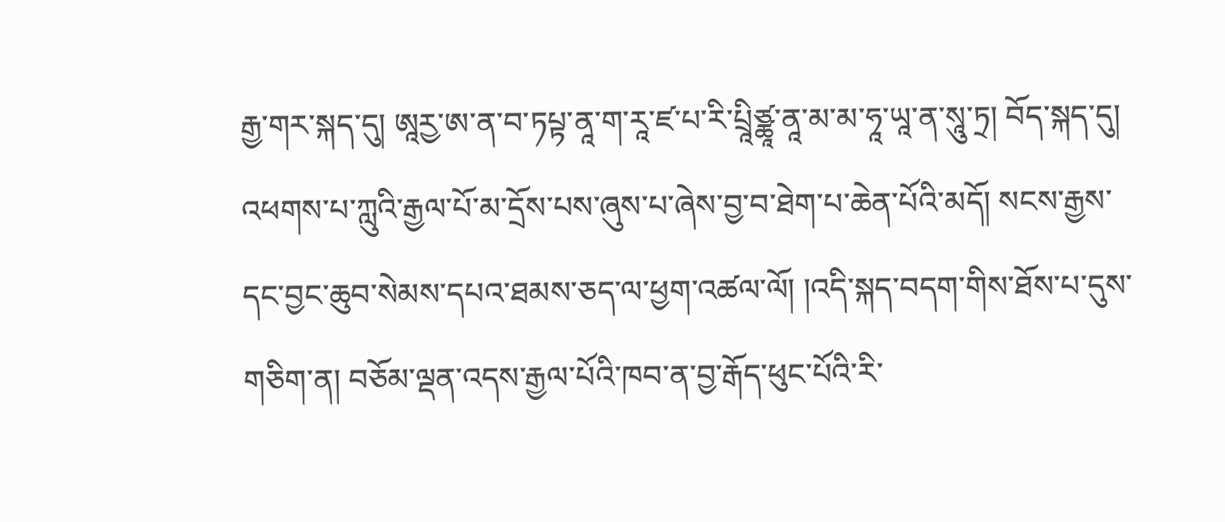རྒྱ་གར་སྐད་དུ། ཨཱརྱ་ཨ་ན་བ་ཏཔྟ་ནཱ་ག་རཱ་ཛ་པ་རི་པྲཱིཙྪཱ་ནཱ་མ་མ་ཧཱ་ཡཱ་ན་སཱུ་ཏྲ། བོད་སྐད་དུ། འཕགས་པ་ཀླུའི་རྒྱལ་པོ་མ་དྲོས་པས་ཞུས་པ་ཞེས་བྱ་བ་ཐེག་པ་ཆེན་པོའི་མདོ། སངས་རྒྱས་དང་བྱང་ཆུབ་སེམས་དཔའ་ཐམས་ཅད་ལ་ཕྱག་འཚལ་ལོ། །འདི་སྐད་བདག་གིས་ཐོས་པ་དུས་གཅིག་ན། བཅོམ་ལྡན་འདས་རྒྱལ་པོའི་ཁབ་ན་བྱ་རྒོད་ཕུང་པོའི་རི་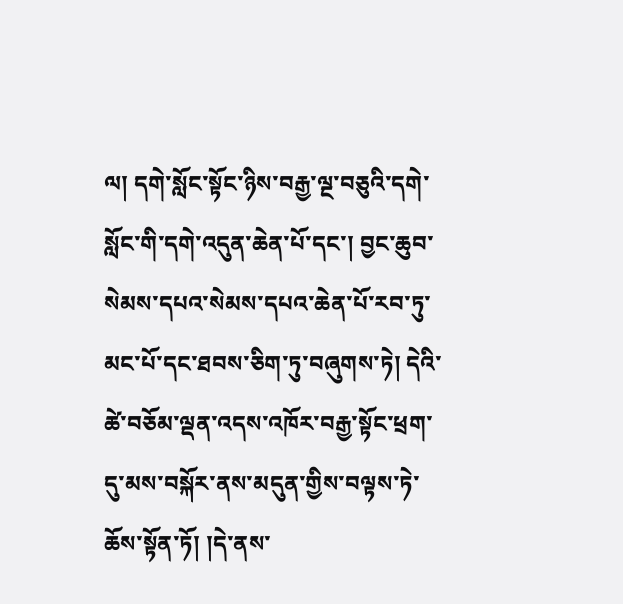ལ། དགེ་སློང་སྟོང་ཉིས་བརྒྱ་ལྔ་བཅུའི་དགེ་སློང་གི་དགེ་འདུན་ཆེན་པོ་དང་། བྱང་ཆུབ་སེམས་དཔའ་སེམས་དཔའ་ཆེན་པོ་རབ་ཏུ་མང་པོ་དང་ཐབས་ཅིག་ཏུ་བཞུགས་ཏེ། དེའི་ཚེ་བཅོམ་ལྡན་འདས་འཁོར་བརྒྱ་སྟོང་ཕྲག་དུ་མས་བསྐོར་ནས་མདུན་གྱིས་བལྟས་ཏེ་ཆོས་སྟོན་ཏོ། །དེ་ནས་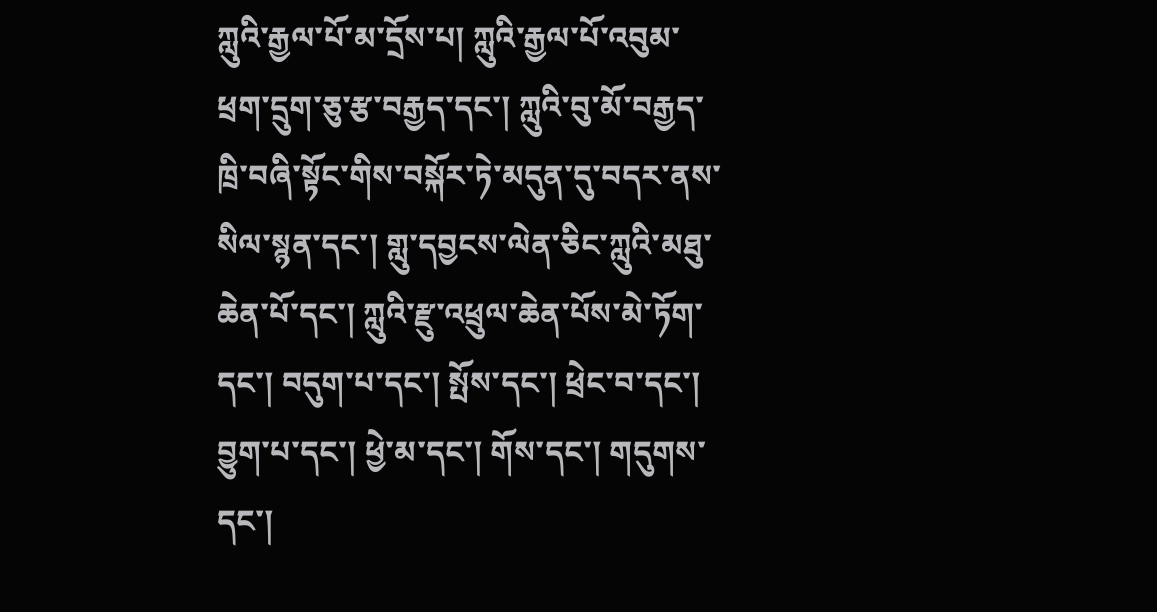ཀླུའི་རྒྱལ་པོ་མ་དྲོས་པ། ཀླུའི་རྒྱལ་པོ་འབུམ་ཕྲག་དྲུག་ཅུ་རྩ་བརྒྱད་དང་། ཀླུའི་བུ་མོ་བརྒྱད་ཁྲི་བཞི་སྟོང་གིས་བསྐོར་ཏེ་མདུན་དུ་བདར་ནས་སིལ་སྙན་དང་། གླུ་དབྱངས་ལེན་ཅིང་ཀླུའི་མཐུ་ཆེན་པོ་དང་། ཀླུའི་རྫུ་འཕྲུལ་ཆེན་པོས་མེ་ཏོག་དང་། བདུག་པ་དང་། སྤོས་དང་། ཕྲེང་བ་དང་། བྱུག་པ་དང་། ཕྱེ་མ་དང་། གོས་དང་། གདུགས་དང་།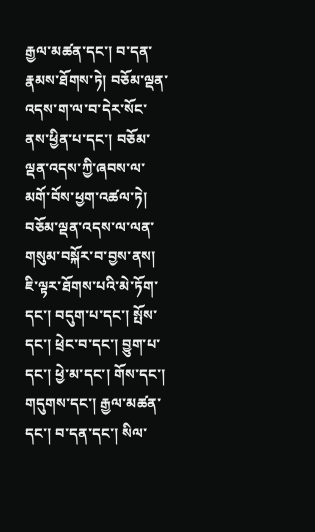རྒྱལ་མཚན་དང་། བ་དན་རྣམས་ཐོགས་ཏེ། བཅོམ་ལྡན་འདས་ག་ལ་བ་དེར་སོང་ནས་ཕྱིན་པ་དང་། བཅོམ་ལྡན་འདས་ཀྱི་ཞབས་ལ་མགོ་བོས་ཕྱག་འཚལ་ཏེ། བཅོམ་ལྡན་འདས་ལ་ལན་གསུམ་བསྐོར་བ་བྱས་ནས། ཇི་ལྟར་ཐོགས་པའི་མེ་ཏོག་དང་། བདུག་པ་དང་། སྤོས་དང་། ཕྲེང་བ་དང་། བྱུག་པ་དང་། ཕྱེ་མ་དང་། གོས་དང་། གདུགས་དང་། རྒྱལ་མཚན་དང་། བ་དན་དང་། སིལ་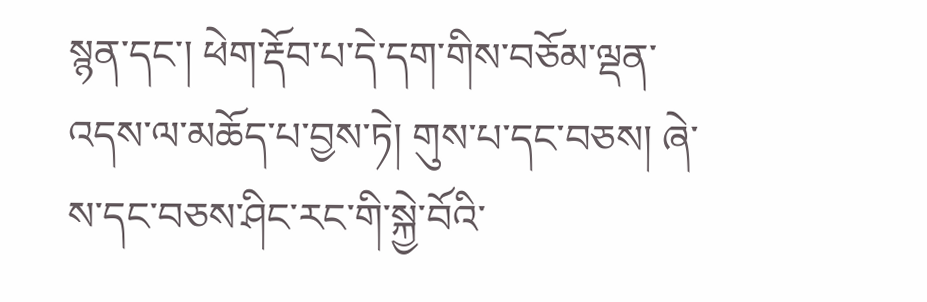སྙན་དང་། ཕེག་རྡོབ་པ་དེ་དག་གིས་བཅོམ་ལྡན་འདས་ལ་མཆོད་པ་བྱས་ཏེ། གུས་པ་དང་བཅས། ཞེ་ས་དང་བཅས་ཤིང་རང་གི་སྐྱེ་བོའི་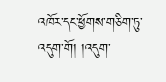འཁོར་དང་ཕྱོགས་གཅིག་ཏུ་འདུག་གོ། །འདུག་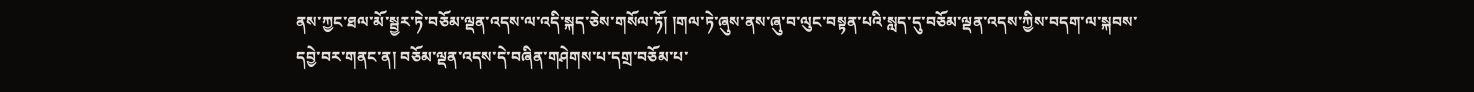ནས་ཀྱང་ཐལ་མོ་སྦྱར་ཏེ་བཅོམ་ལྡན་འདས་ལ་འདི་སྐད་ཅེས་གསོལ་ཏོ། །གལ་ཏེ་ཞུས་ནས་ཞུ་བ་ལུང་བསྟན་པའི་སླད་དུ་བཅོམ་ལྡན་འདས་ཀྱིས་བདག་ལ་སྐབས་དབྱེ་བར་གནང་ན། བཅོམ་ལྡན་འདས་དེ་བཞིན་གཤེགས་པ་དགྲ་བཅོམ་པ་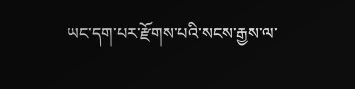ཡང་དག་པར་རྫོགས་པའི་སངས་རྒྱས་ལ་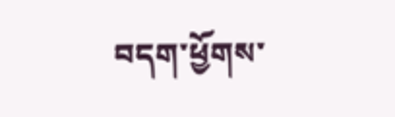བདག་ཕྱོགས་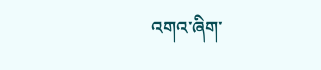འགའ་ཞིག་